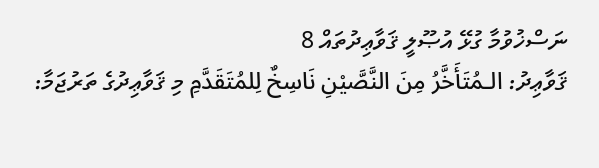ނަސްޚުވުމާ ގުޅޭ އުޞޫލީ ޤަވާޢިދުތައް 8
ޤަވާޢިދު: الـمُتَأَخَّرُ مِنَ النَّصَّيْنِ نَاسِخٌ لِلمُتَقَدَّمِ މި ޤަވާޢިދުގެ ތަރުޖަމާ: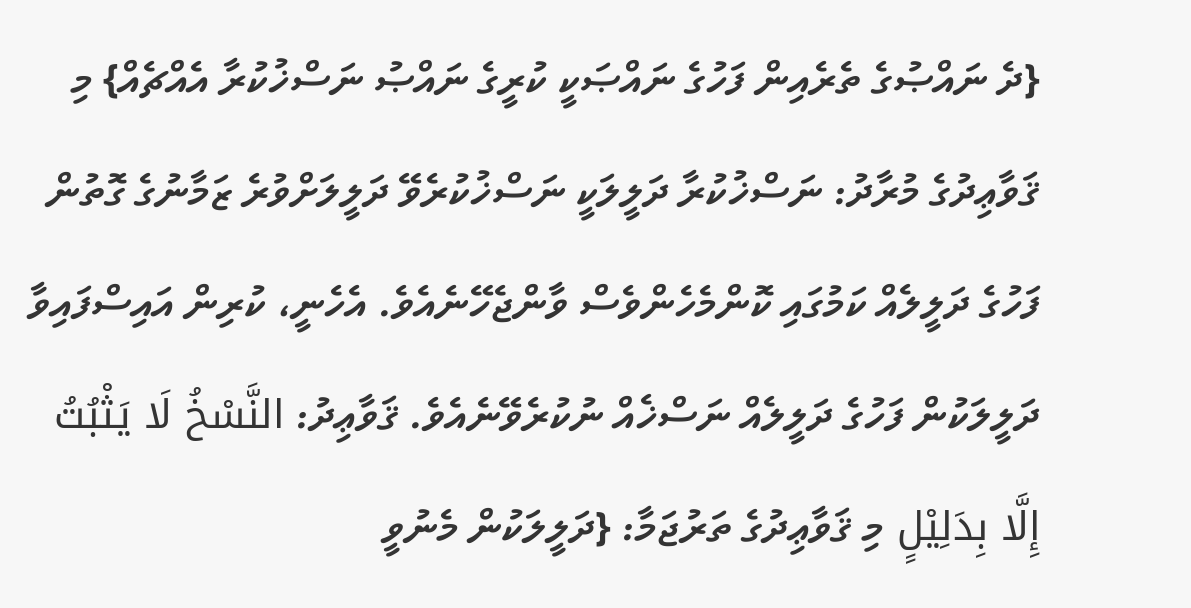{ދެ ނައްޞުގެ ތެރެއިން ފަހުގެ ނައްޞަކީ ކުރީގެ ނައްޞު ނަސްޚުކުރާ އެއްޗެއް} މި ޤަވާޢިދުގެ މުރާދު: ނަސްޚުކުރާ ދަލީލަކީ ނަސްޚުކުރެވޭ ދަލީލަށްވުރެ ޒަމާނުގެ ގޮތުން ފަހުގެ ދަލީލެއް ކަމުގައި ކޮންމެހެންވެސް ވާންޖެހޭނެއެވެ. އެހެނީ، ކުރިން އައިސްފައިވާ ދަލީލަކުން ފަހުގެ ދަލީލެއް ނަސްޚެއް ނުކުރެވޭނެއެވެ. ޤަވާޢިދު: النَّسْخُ لَا يَثْبُتُ إِلَّا بِدَلِيْلٍ މި ޤަވާޢިދުގެ ތަރުޖަމާ: {ދަލީލަކުން މެނުވީ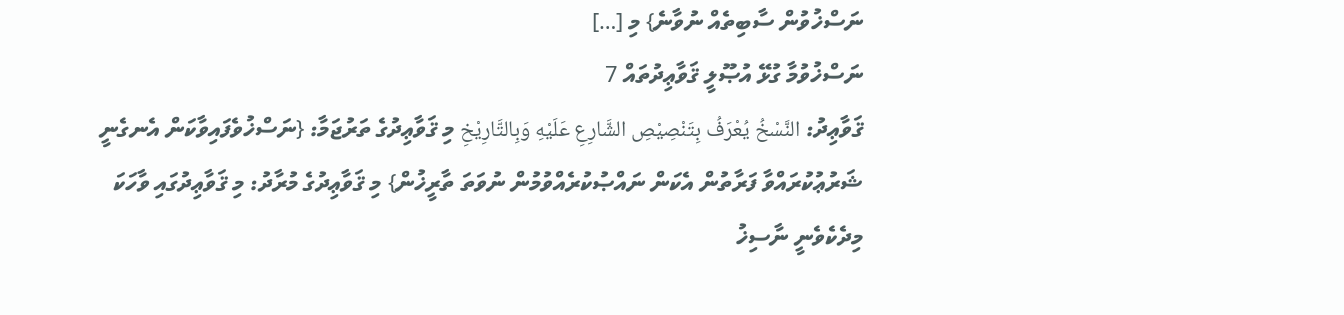ނަސްޚުވުން ސާބިތެއް ނުވާނެ} މި […]
ނަސްޚުވުމާ ގުޅޭ އުޞޫލީ ޤަވާޢިދުތައް 7
ޤަވާޢިދު: النَّسْخُ يُعْرَفُ بِتَنْصِيْصِ الشَّارِعِ عَلَيْهِ وَبِالتَّارِيْخِ މި ޤަވާޢިދުގެ ތަރުޖަމާ: {ނަސްޚުވެފައިވާކަން އެނގެނީ ޝަރުޢުކުރައްވާ ފަރާތުން އެކަން ނައްޞުކުރެއްވުމުން ނުވަތަ ތާރީޚުން} މި ޤަވާޢިދުގެ މުރާދު: މި ޤަވާޢިދުގައި ވާހަކަ މިދެކެވެނީ ނާސިޚު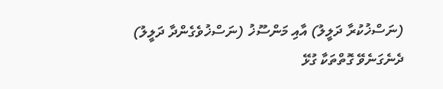(ނަސްޚުކުރާ ދަލީލު) އާއި މަންސޫޚު (ނަސްޚުވެގެންދާ ދަލީލު) ދެނެގަނެވޭ ގޮތްތަކާ ގުޅޭ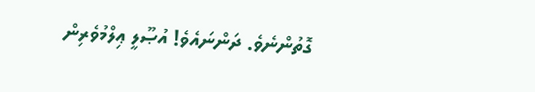ގޮތުންނެވެ. ދަންނައެވެ! އުޞޫލީ ޢިލްމުވެރިން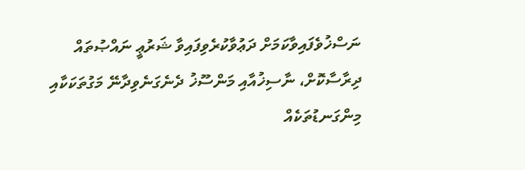ނަސްޚުވެފައިވާކަމަށް ދަޢުވާކުރެވިފައިވާ ޝަރުޢީ ނައްޞުތައް ދިރާސާކޮށް، ނާސިޚުއާއި މަންސޫޚު ދެނެގަނެވިދާނޭ މަގުތަކަކާއި މިންގަނޑުތަކެއް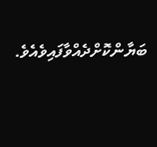ބަޔާންކޮށްދެއްވާފައިވެއެވެ.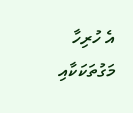އެ ހުރިހާ މަގުތަކަކާއި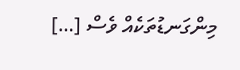މިންގަނޑުތަކެއް ވެސް […]